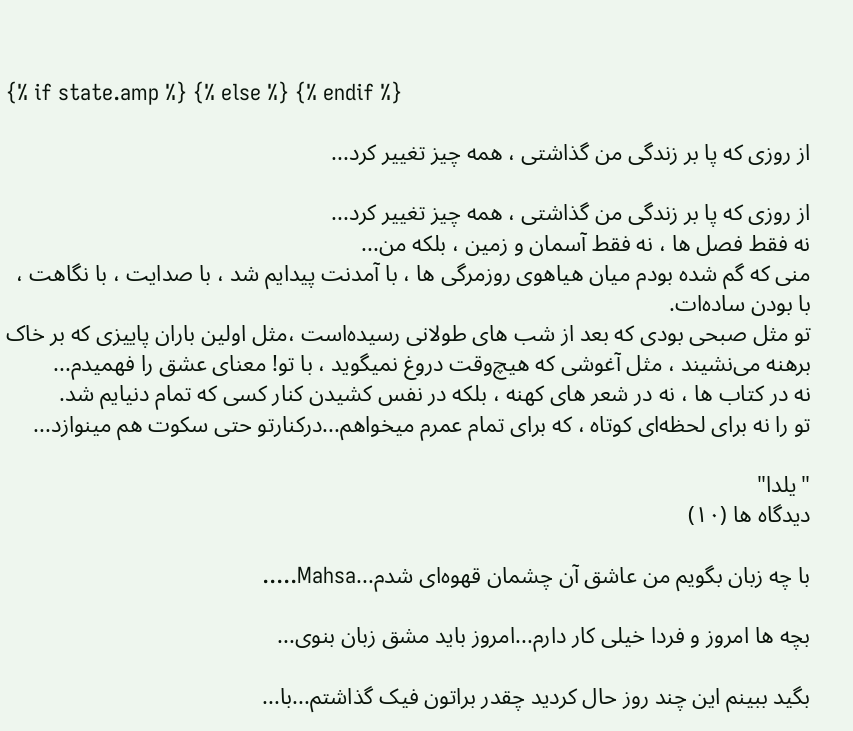{% if state.amp %} {% else %} {% endif %}

از روزی که پا بر زندگی من گذاشتی ، همه چیز تغییر کرد...

از روزی که پا بر زندگی من گذاشتی ، همه چیز تغییر کرد...
نه فقط فصل ها ، نه فقط آسمان و زمین ، بلکه من...
منی که گم شده بودم میان هیاهوی روزمرگی ها ، با آمدنت پیدایم شد ، با صدایت ، با نگاهت ، با بودن ساده‌ات.
تو مثل صبحی بودی که بعد از شب های طولانی رسیده‌است ،مثل اولین باران پاییزی که بر خاک برهنه می‌نشیند ، مثل آغوشی که هیچ‌وقت دروغ نمیگوید ، با تو! معنای عشق را فهمیدم...
نه در کتاب ها ، نه در شعر های کهنه ، بلکه در نفس کشیدن کنار کسی که تمام دنیایم شد.
تو را نه برای لحظه‌ای کوتاه ، که برای تمام عمرم میخواهم...درکنارتو حتی سکوت هم مینوازد...

"یلدا"
دیدگاه ها (۱۰)

با چه زبان بگویم من عاشق آن چشمان قهوه‌ای شدم...Mahsa.....

بچه ها امروز و فردا خیلی کار دارم...امروز باید مشق زبان بنوی...

بگید ببینم این چند روز حال کردید چقدر براتون فیک گذاشتم...با...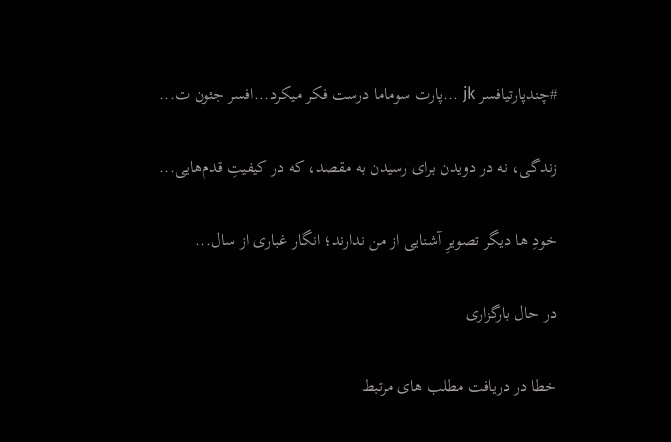#چندپارتیافسر jk ...پارت سوماما درست فکر میکرد...افسر جئون ت...

زندگی، نه در دویدن برای رسیدن به مقصد، که در کیفیتِ قدم‌هایی...

خودِ ‌ها دیگر تصویرِ آشنایی از من ندارند؛ انگار غباری از سال...

در حال بارگزاری

خطا در دریافت مطلب های مرتبط